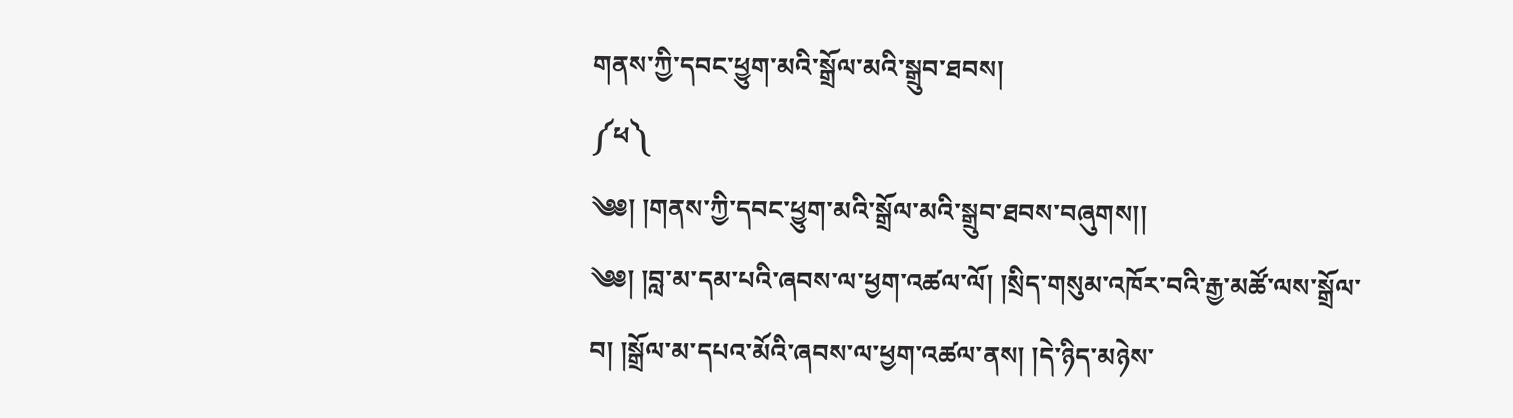གནས་ཀྱི་དབང་ཕྱུག་མའི་སྒྲོལ་མའི་སྒྲུབ་ཐབས།
༼ཕ༽
༄༅། །གནས་ཀྱི་དབང་ཕྱུག་མའི་སྒྲོལ་མའི་སྒྲུབ་ཐབས་བཞུགས།།
༄༅། །བླ་མ་དམ་པའི་ཞབས་ལ་ཕྱག་འཚལ་ལོ། །སྲིད་གསུམ་འཁོར་བའི་རྒྱ་མཚོ་ལས་སྒྲོལ་བ། །སྒྲོལ་མ་དཔའ་མོའི་ཞབས་ལ་ཕྱག་འཚལ་ནས། །དེ་ཉིད་མཉེས་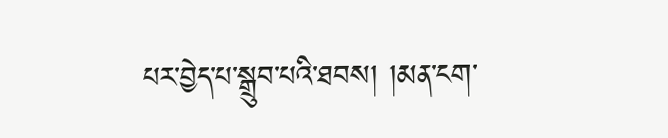པར་བྱེད་པ་སྒྲུབ་པའི་ཐབས། །མན་ངག་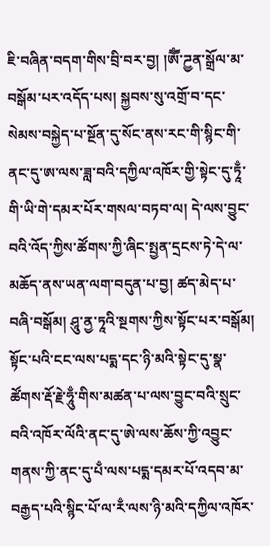ཇི་བཞིན་བདག་གིས་བྲི་བར་བྱ། །ཨཽཾ་ཌྱན་སྒྲོལ་མ་བསྒོམ་པར་འདོད་པས། སྐྱབས་སུ་འགྲོ་བ་དང་སེམས་བསྐྱེད་པ་སྔོན་དུ་སོང་ནས་རང་གི་སྙིང་གི་ནང་དུ་ཨ་ལས་ཟླ་བའི་དཀྱིལ་འཁོར་གྱི་སྟེང་དུ་ཏཱྃ་གི་ཡི་གེ་དམར་པོར་གསལ་བཏབ་ལ། དེ་ལས་བྱུང་བའི་འོད་ཀྱིས་ཚོགས་ཀྱི་ཞིང་སྤྱན་དྲངས་ཏེ་དེ་ལ་མཆོད་ནས་ཡན་ལག་བདུན་པ་བྱ། ཚད་མེད་པ་བཞི་བསྒོམ། ཤཱུ་ནྱ་ཏཱའི་སྔགས་ཀྱིས་སྟོང་པར་བསྒོམ། སྟོང་པའི་ངང་ལས་པདྨ་དང་ཉི་མའི་སྟེང་དུ་སྣ་ཚོགས་རྡོ་རྗེ་ཧཱུྃ་གིས་མཚན་པ་ལས་བྱུང་བའི་སྲུང་བའི་འཁོར་ལོའི་ནང་དུ་ཨེ་ལས་ཆོས་ཀྱི་འབྱུང་གནས་ཀྱི་ནང་དུ་པྃ་ལས་པདྨ་དམར་པོ་འདབ་མ་བརྒྱད་པའི་སྙིང་པོ་ལ་རྃ་ལས་ཉི་མའི་དཀྱིལ་འཁོར་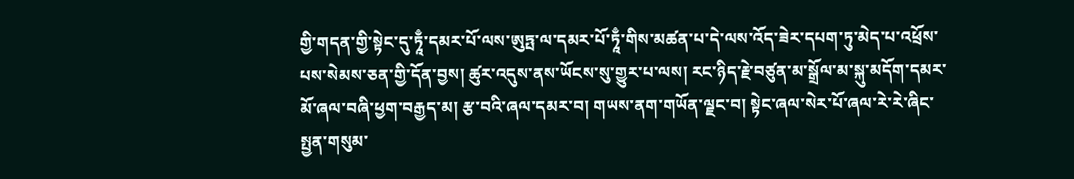གྱི་གདན་གྱི་སྟེང་དུ་ཏཱྃ་དམར་པོ་ལས་ཨུཏྤ་ལ་དམར་པོ་ཏཱྃ་གིས་མཚན་པ་དེ་ལས་འོད་ཟེར་དཔག་ཏུ་མེད་པ་འཕྲོས་པས་སེམས་ཅན་གྱི་དོན་བྱས། ཚུར་འདུས་ནས་ཡོངས་སུ་གྱུར་པ་ལས། རང་ཉིད་རྗེ་བཙུན་མ་སྒྲོལ་མ་སྐུ་མདོག་དམར་མོ་ཞལ་བཞི་ཕྱག་བརྒྱད་མ། རྩ་བའི་ཞལ་དམར་བ། གཡས་ནག་གཡོན་ལྗང་བ། སྟེང་ཞལ་སེར་པོ་ཞལ་རེ་རེ་ཞིང་སྤྱན་གསུམ་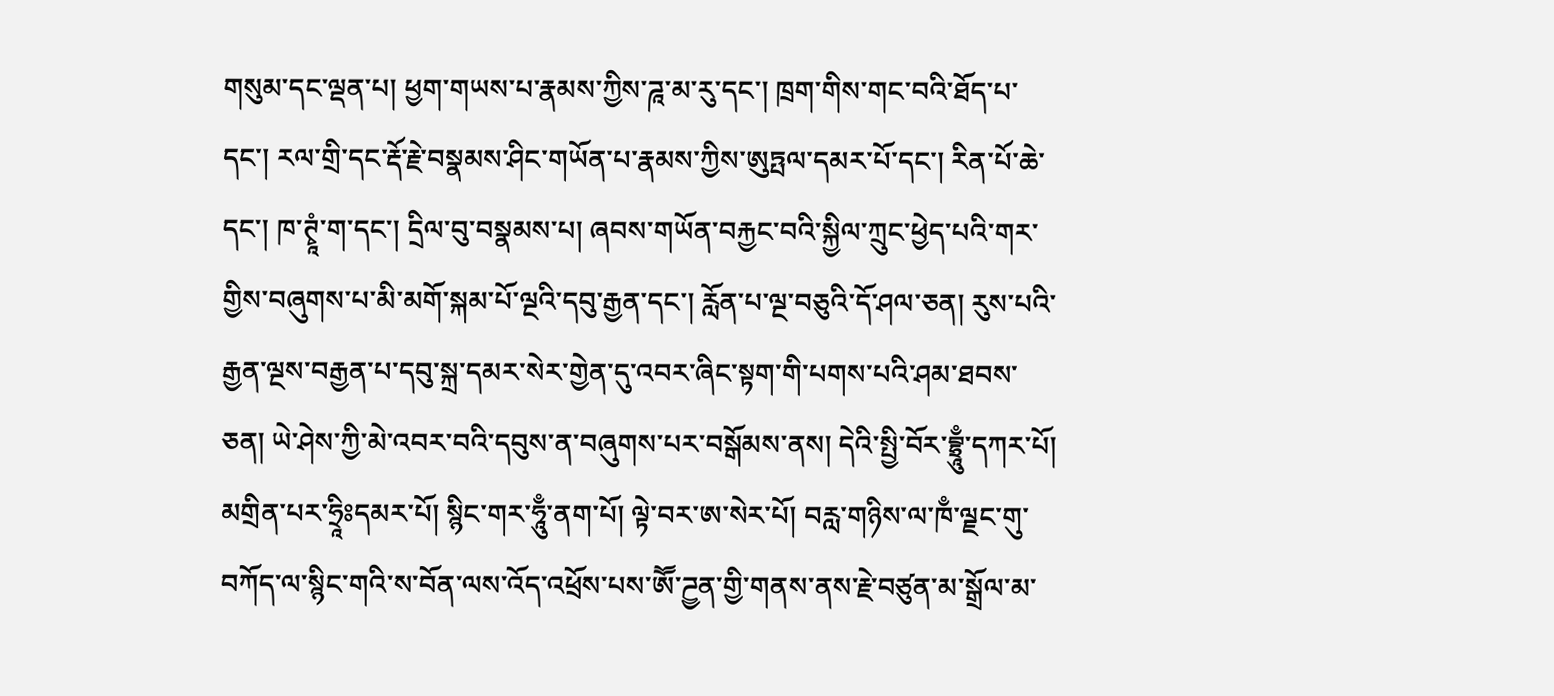གསུམ་དང་ལྡན་པ། ཕྱག་གཡས་པ་རྣམས་ཀྱིས་ཌཱ་མ་རུ་དང་། ཁྲག་གིས་གང་བའི་ཐོད་པ་དང་། རལ་གྲི་དང་རྡོ་རྗེ་བསྣམས་ཤིང་གཡོན་པ་རྣམས་ཀྱིས་ཨུཏྤལ་དམར་པོ་དང་། རིན་པོ་ཆེ་དང་། ཁ་ཊྭཱཾ་ག་དང་། དྲིལ་བུ་བསྣམས་པ། ཞབས་གཡོན་བརྐྱང་བའི་སྐྱིལ་ཀྲུང་ཕྱེད་པའི་གར་གྱིས་བཞུགས་པ་མི་མགོ་སྐམ་པོ་ལྔའི་དབུ་རྒྱན་དང་། རློན་པ་ལྔ་བཅུའི་དོ་ཤལ་ཅན། རུས་པའི་རྒྱན་ལྔས་བརྒྱན་པ་དབུ་སྐྲ་དམར་སེར་གྱེན་དུ་འབར་ཞིང་སྟག་གི་པགས་པའི་ཤམ་ཐབས་ཅན། ཡེ་ཤེས་ཀྱི་མེ་འབར་བའི་དབུས་ན་བཞུགས་པར་བསྒོམས་ནས། དེའི་སྤྱི་བོར་བྷྲཱུྃ་དཀར་པོ། མགྲིན་པར་ཧྲཱིཿདམར་པོ། སྙིང་གར་ཧཱུྃ་ནག་པོ། ལྟེ་བར་ཨ་སེར་པོ། བརླ་གཉིས་ལ་ཁྃ་ལྗང་གུ་བཀོད་ལ་སྙིང་གའི་ས་བོན་ལས་འོད་འཕྲོས་པས་ཨཽ་ཌྱན་གྱི་གནས་ནས་རྗེ་བཙུན་མ་སྒྲོལ་མ་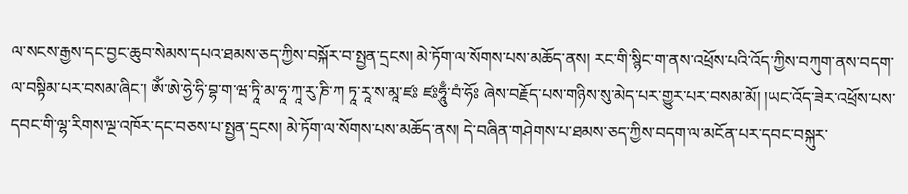ལ་སངས་རྒྱས་དང་བྱང་ཆུབ་སེམས་དཔའ་ཐམས་ཅད་ཀྱིས་བསྐོར་བ་སྤྱན་དྲངས། མེ་ཏོག་ལ་སོགས་པས་མཆོད་ནས། རང་གི་སྙིང་ག་ནས་འཕྲོས་པའི་འོད་ཀྱིས་བཀུག་ནས་བདག་ལ་བསྟིམ་པར་བསམ་ཞིང་། ཨོཾ་ཨེ་ཧྱེ་ཧི་བྷ་ག་ཝ་ཏཱི་མ་ཧཱ་ཀཱ་རུ་ཎི་ཀ ཏཱ་རཱ་ས་མཱ་ཛཿ ཛཿཧཱུྃ་བཾ་ཧོཿ ཞེས་བརྗོད་པས་གཉིས་སུ་མེད་པར་གྱུར་པར་བསམ་མོ། །ཡང་འོད་ཟེར་འཕྲོས་པས་དབང་གི་ལྷ་རིགས་ལྔ་འཁོར་དང་བཅས་པ་སྤྱན་དྲངས། མེ་ཏོག་ལ་སོགས་པས་མཆོད་ནས། དེ་བཞིན་གཤེགས་པ་ཐམས་ཅད་ཀྱིས་བདག་ལ་མངོན་པར་དབང་བསྐུར་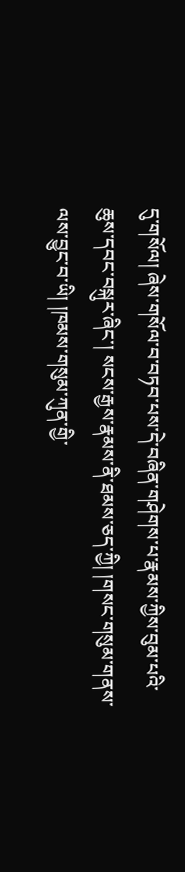དུ་གསོལ། ཞེས་གསོལ་བ་བཏབ་པས་དེ་བཞིན་གཤེགས་པ་རྣམས་ཀྱིས་བུམ་པའི་ཆུས་དབང་བསྐུར་ཞིང་། སངས་རྒྱས་རྣམས་ནི་ཐམས་ཅད་ཀྱི། །གསང་གསུམ་གནས་ལས་བྱུང་བ་ཡི། །ཁམས་གསུམ་ཀུན་གྱི་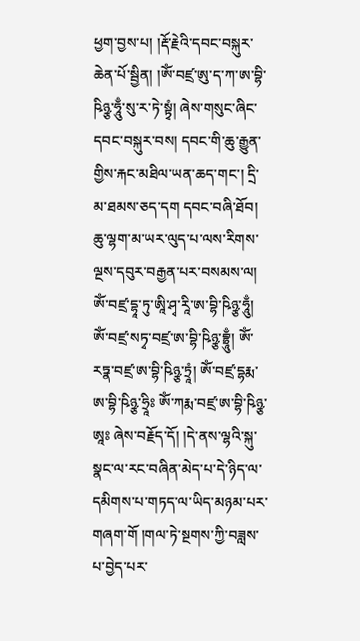ཕྱག་བྱས་པ། །རྡོ་རྗེའི་དབང་བསྐུར་ཆེན་པོ་སྦྱིན། །ཨོཾ་བཛྲ་ཨུ་ད་ཀ་ཨ་བྷི་ཥིཉྩ་ཧཱུྃ་སུ་ར་ཏེ་སྟྭཾ། ཞེས་གསུང་ཞིང་དབང་བསྐུར་བས། དབང་གི་ཆུ་རྒྱུན་གྱིས་རྐང་མཐིལ་ཡན་ཆད་གང་། དྲི་མ་ཐམས་ཅད་དག དབང་བཞི་ཐོབ། ཆུ་ལྷག་མ་ཡར་ལུད་པ་ལས་རིགས་ལྔས་དབུར་བརྒྱན་པར་བསམས་ལ། ཨོཾ་བཛྲ་དྷཱ་ཏུ་ཨཱི་ཤྭ་རཱི་ཨ་བྷི་ཥིཉྩ་ཧཱུྃ། ཨོཾ་བཛྲ་སཏྭ་བཛྲ་ཨ་བྷི་ཥིཉྩ་བྷྲཱུྃ། ཨོཾ་རཏྣ་བཛྲ་ཨ་བྷི་ཥིཉྩ་ཏྲཱཾ། ཨོཾ་བཛྲ་དྷརྨ་ཨ་བྷི་ཥིཉྩ་ཧྲཱིཿ ཨོཾ་ཀརྨ་བཛྲ་ཨ་བྷི་ཥིཉྩ་ཨཱཿ ཞེས་བརྗོད་དོ། །དེ་ནས་ལྷའི་སྐུ་སྣང་ལ་རང་བཞིན་མེད་པ་དེ་ཉིད་ལ་དམིགས་པ་གཏད་ལ་ཡིད་མཉམ་པར་གཞག་གོ །གལ་ཏེ་སྔགས་ཀྱི་བཟླས་པ་བྱེད་པར་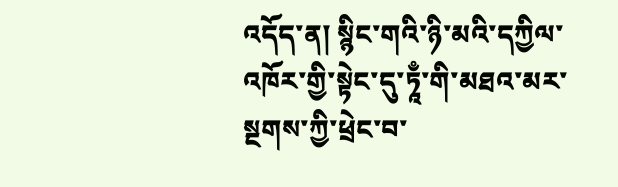འདོད་ན། སྙིང་གའི་ཉི་མའི་དཀྱིལ་འཁོར་གྱི་སྟེང་དུ་ཏཱྃ་གི་མཐའ་མར་སྔགས་ཀྱི་ཕྲེང་བ་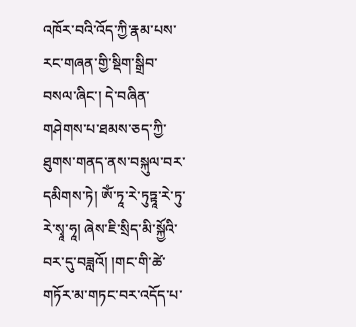འཁོར་བའི་འོད་ཀྱི་རྣམ་པས་རང་གཞན་གྱི་སྡིག་སྒྲིབ་བསལ་ཞིང་། དེ་བཞིན་གཤེགས་པ་ཐམས་ཅད་ཀྱི་ཐུགས་གནད་ནས་བསྐུལ་བར་དམིགས་ཏེ། ཨོཾ་ཏཱ་རེ་ཏུཏྟཱ་རེ་ཏུ་རེ་སྭཱ་ཧཱ། ཞེས་ཇི་སྲིད་མི་སྐྱོའི་བར་དུ་བཟླའོ། །གང་གི་ཚེ་གཏོར་མ་གཏང་བར་འདོད་པ་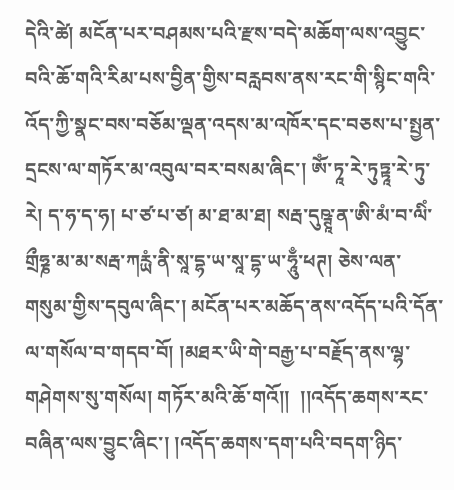དེའི་ཚེ། མངོན་པར་བཤམས་པའི་རྫས་བདེ་མཆོག་ལས་འབྱུང་བའི་ཆོ་གའི་རིམ་པས་བྱིན་གྱིས་བརླབས་ནས་རང་གི་སྙིང་གའི་འོད་ཀྱི་སྣང་བས་བཅོམ་ལྡན་འདས་མ་འཁོར་དང་བཅས་པ་སྤྱན་དྲངས་ལ་གཏོར་མ་འབུལ་བར་བསམ་ཞིང་། ཨོཾ་ཏཱ་རེ་ཏུཏྟཱ་རེ་ཏུ་རེ། ད་ཧ་ད་ཧ། པ་ཙ་པ་ཙ། མ་ཐ་མ་ཐ། སརྦ་དུཥྚཱ་ན་ཨི་མཾ་བ་ལིཾ་གྲྀཧྞ་མ་མ་སརྦ་ཀརྻཾ་ནི་སཱ་དྷ་ཡ་སཱ་དྷ་ཡ་ཧཱུྃ་ཕཊ། ཅེས་ལན་གསུམ་གྱིས་དབུལ་ཞིང་། མངོན་པར་མཆོད་ནས་འདོད་པའི་དོན་ལ་གསོལ་བ་གདབ་བོ། །མཐར་ཡི་གེ་བརྒྱ་པ་བརྗོད་ནས་ལྷ་གཤེགས་སུ་གསོལ། གཏོར་མའི་ཆོ་གའོ།།  །།འདོད་ཆགས་རང་བཞིན་ལས་བྱུང་ཞིང་། །འདོད་ཆགས་དག་པའི་བདག་ཉིད་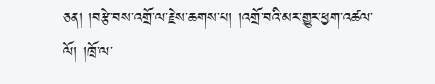ཅན། །བརྩེ་བས་འགྲོ་ལ་རྗེས་ཆགས་པ། །འགྲོ་བའི་མར་གྱུར་ཕྱག་འཚལ་ལོ། །ཁྲོ་ལ་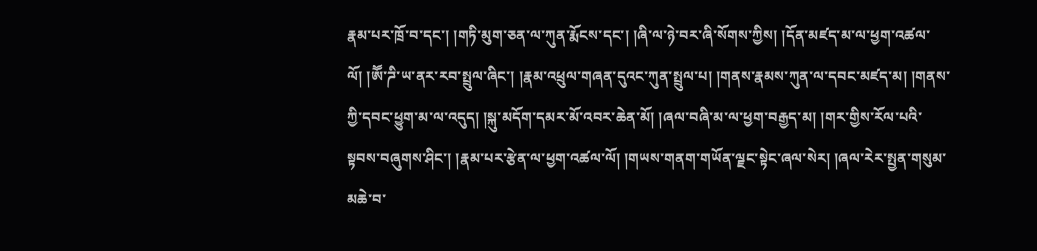རྣམ་པར་ཁྲོ་བ་དང་། །གཏི་མུག་ཅན་ལ་ཀུན་རྨོངས་དང་། །ཞི་ལ་ཉེ་བར་ཞི་སོགས་ཀྱིས། །དོན་མཛད་མ་ལ་ཕྱག་འཚལ་ལོ། །ཨཽ་ཌི་ཡ་ནར་རབ་སྤྲུལ་ཞིང་། །རྣམ་འཕྲུལ་གཞན་དུའང་ཀུན་སྤྲུལ་པ། །གནས་རྣམས་ཀུན་ལ་དབང་མཛད་མ། །གནས་ཀྱི་དབང་ཕྱུག་མ་ལ་འདུད། །སྐུ་མདོག་དམར་མོ་འབར་ཆེན་མོ། །ཞལ་བཞི་མ་ལ་ཕྱག་བརྒྱད་མ། །གར་གྱིས་རོལ་པའི་སྟབས་བཞུགས་ཤིང་། །རྣམ་པར་རྩེན་ལ་ཕྱག་འཚལ་ལོ། །གཡས་གནག་གཡོན་ལྗང་སྟེང་ཞལ་སེར། །ཞལ་རེར་སྤྱན་གསུམ་མཆེ་བ་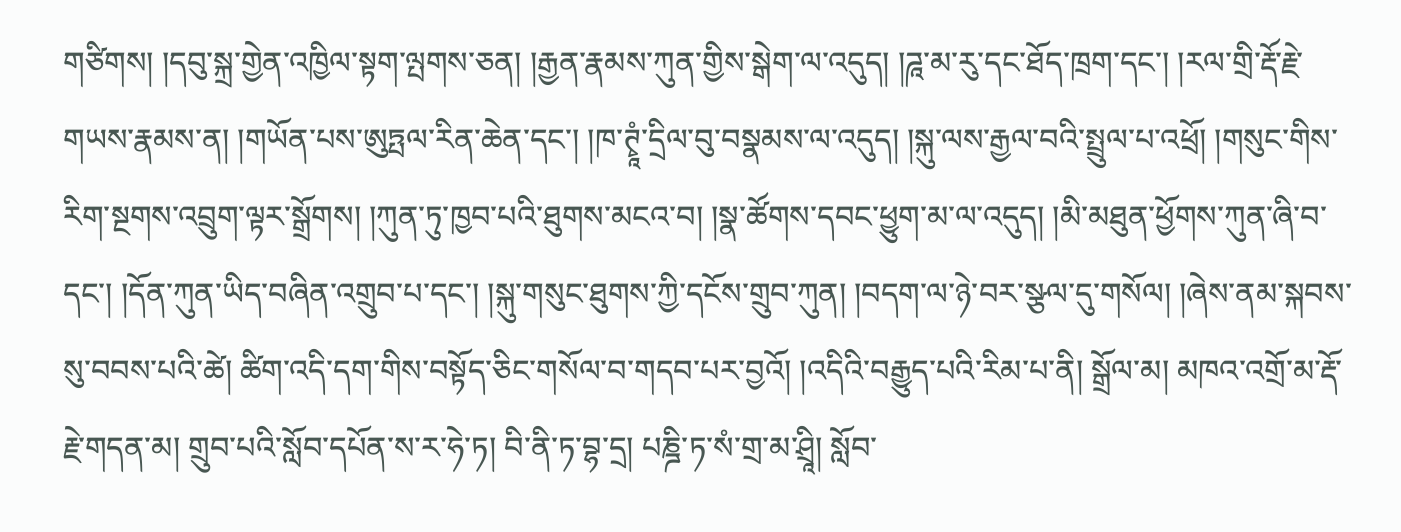གཙིགས། །དབུ་སྐྲ་གྱེན་འཁྱིལ་སྟག་ལྤགས་ཅན། །རྒྱན་རྣམས་ཀུན་གྱིས་སྒེག་ལ་འདུད། །ཌཱ་མ་རུ་དང་ཐོད་ཁྲག་དང་། །རལ་གྲི་རྡོ་རྗེ་གཡས་རྣམས་ན། །གཡོན་པས་ཨུཏྤལ་རིན་ཆེན་དང་། །ཁ་ཊྭཱཾ་དྲིལ་བུ་བསྣམས་ལ་འདུད། །སྐུ་ལས་རྒྱལ་བའི་སྤྲུལ་པ་འཕྲོ། །གསུང་གིས་རིག་སྔགས་འབྲུག་ལྟར་སྒྲོགས། །ཀུན་ཏུ་ཁྱབ་པའི་ཐུགས་མངའ་བ། །སྣ་ཚོགས་དབང་ཕྱུག་མ་ལ་འདུད། །མི་མཐུན་ཕྱོགས་ཀུན་ཞི་བ་དང་། །དོན་ཀུན་ཡིད་བཞིན་འགྲུབ་པ་དང་། །སྐུ་གསུང་ཐུགས་ཀྱི་དངོས་གྲུབ་ཀུན། །བདག་ལ་ཉེ་བར་སྩལ་དུ་གསོལ། །ཞེས་ནམ་སྐབས་སུ་བབས་པའི་ཚེ། ཚིག་འདི་དག་གིས་བསྟོད་ཅིང་གསོལ་བ་གདབ་པར་བྱའོ། །འདིའི་བརྒྱུད་པའི་རིམ་པ་ནི། སྒྲོལ་མ། མཁའ་འགྲོ་མ་རྡོ་རྗེ་གདན་མ། གྲུབ་པའི་སློབ་དཔོན་ས་ར་ཧེ་ཏ། བི་ནི་ཏ་བྷ་དྲ། པཎྜི་ཏ་སཾ་གྲ་མ་ཤྲཱི། སློབ་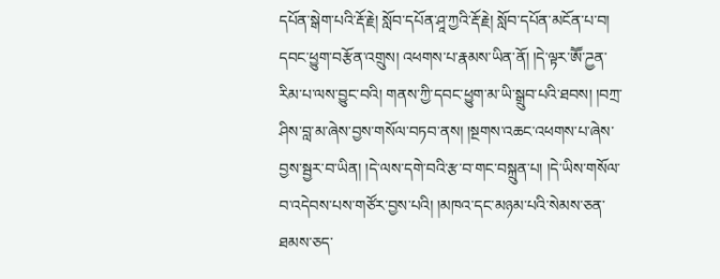དཔོན་སྒེག་པའི་རྡོ་རྗེ། སློབ་དཔོན་ཤཱ་ཀྱའི་རྡོ་རྗེ། སློབ་དཔོན་མངོན་པ་བ། དབང་ཕྱུག་བརྩོན་འགྲུས། འཕགས་པ་རྣམས་ཡིན་ནོ། །དེ་ལྟར་ཨཽ་ཌྱན་རིམ་པ་ལས་བྱུང་བའི། གནས་ཀྱི་དབང་ཕྱུག་མ་ཡི་སྒྲུབ་པའི་ཐབས། །བཀྲ་ཤིས་བླ་མ་ཞེས་བྱས་གསོལ་བཏབ་ནས། །སྔགས་འཆང་འཕགས་པ་ཞེས་བྱས་སྦྱར་བ་ཡིན། །དེ་ལས་དགེ་བའི་རྩ་བ་གང་བསྐྲུན་པ། །དེ་ཡིས་གསོལ་བ་འདེབས་པས་གཙོར་བྱས་པའི། །མཁའ་དང་མཉམ་པའི་སེམས་ཅན་ཐམས་ཅད་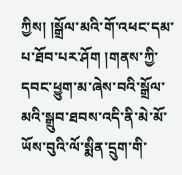ཀྱིས། །སྒྲོལ་མའི་གོ་འཕང་དམ་པ་ཐོབ་པར་ཤོག །གནས་ཀྱི་དབང་ཕྱུག་མ་ཞེས་བའི་སྒྲོལ་མའི་སྒྲུབ་ཐབས་འདི་ནི་མེ་མོ་ཡོས་བུའི་ལོ་སྨིན་དྲུག་གི་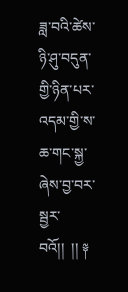ཟླ་བའི་ཚེས་ཉི་ཤུ་བདུན་གྱི་ཉིན་པར་འདམ་གྱི་ས་ཆ་གང་སྐྱ་ཞེས་བྱ་བར་སྦྱར་བའོ།།  །། ༈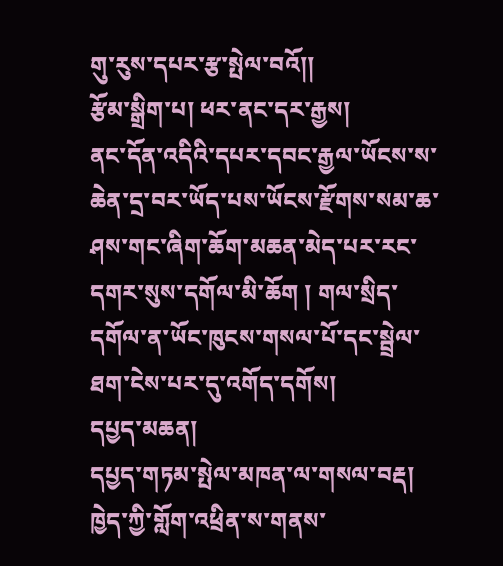གུ་རུས་དཔར་རྩ་སྤེལ་བའོ།།
རྩོམ་སྒྲིག་པ། ཕར་ནང་དར་རྒྱས།
ནང་དོན་འདིའི་དཔར་དབང་རྒྱལ་ཡོངས་ས་ཆེན་དྲ་བར་ཡོད་པས་ཡོངས་རྫོགས་སམ་ཆ་ཤས་གང་ཞིག་ཆོག་མཆན་མེད་པར་རང་དགར་སུས་དགོལ་མི་ཆོག ། གལ་སྲིད་དགོལ་ན་ཡོང་ཁུངས་གསལ་པོ་དང་སྦྲེལ་ཐག་ངེས་པར་དུ་འགོད་དགོས།
དཔྱད་མཆན།
དཔྱད་གཏམ་སྤེལ་མཁན་ལ་གསལ་བརྡ།
ཁྱེད་ཀྱི་གློག་འཕྲིན་ས་གནས་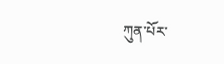ཀུན་པོར་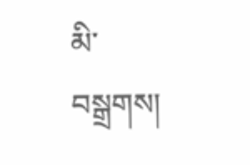མི་བསྒྲགས།